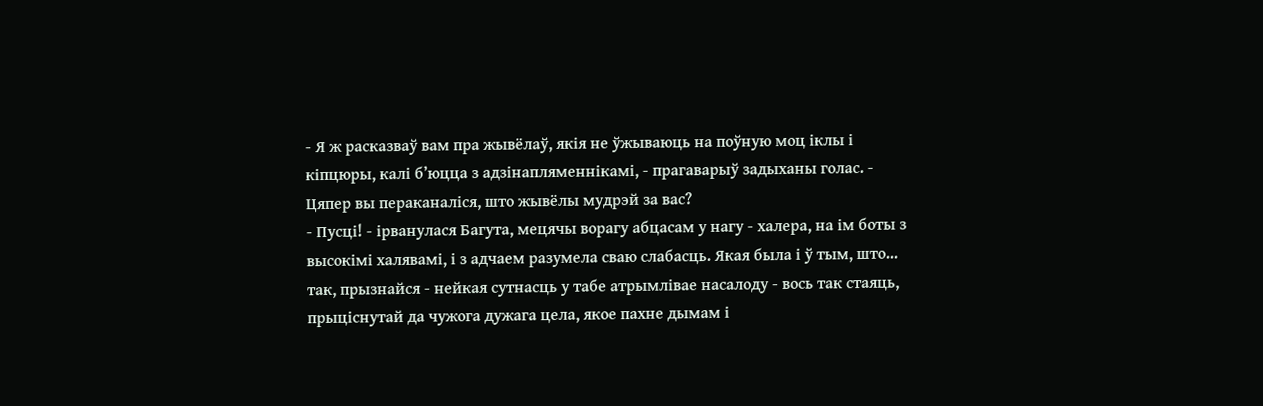- Я ж расказваў вам пра жывёлаў, якія не ўжываюць на поўную моц іклы і кіпцюры, калі б’юцца з адзінапляменнікамі, - прагаварыў задыханы голас. - Цяпер вы пераканаліся, што жывёлы мудрэй за вас?
- Пусці! - ірванулася Багута, мецячы ворагу абцасам у нагу - халера, на ім боты з высокімі халявамі, і з адчаем разумела сваю слабасць. Якая была і ў тым, што... так, прызнайся - нейкая сутнасць у табе атрымлівае насалоду - вось так стаяць, прыціснутай да чужога дужага цела, якое пахне дымам і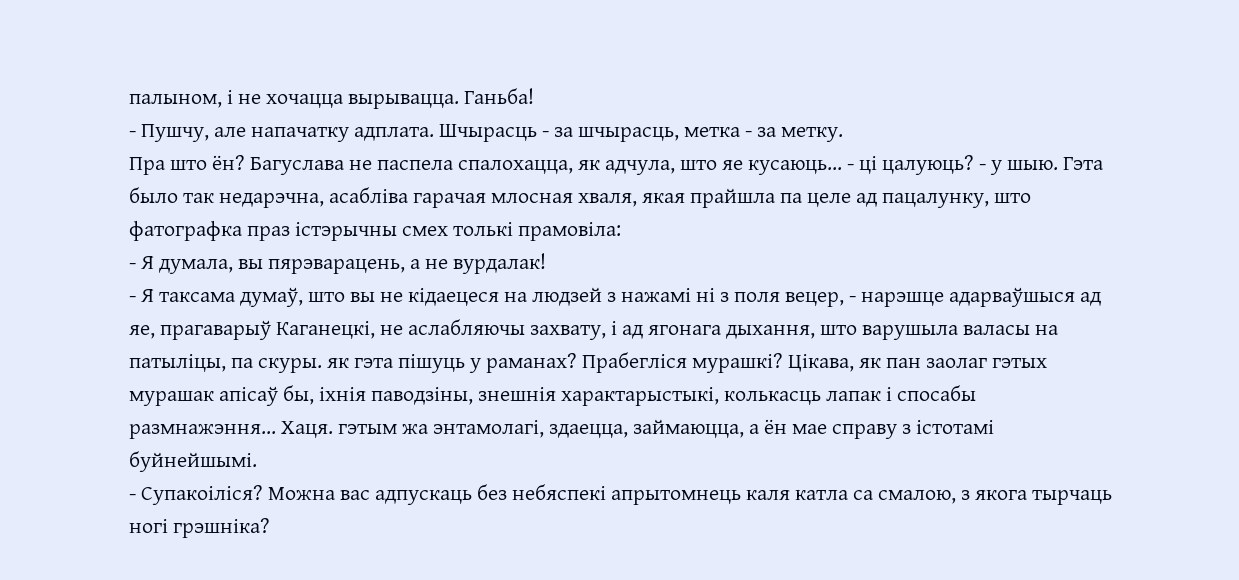палыном, і не хочацца вырывацца. Ганьба!
- Пушчу, але напачатку адплата. Шчырасць - за шчырасць, метка - за метку.
Пра што ён? Багуслава не паспела спалохацца, як адчула, што яе кусаюць... - ці цалуюць? - у шыю. Гэта было так недарэчна, асабліва гарачая млосная хваля, якая прайшла па целе ад пацалунку, што фатографка праз істэрычны смех толькі прамовіла:
- Я думала, вы пярэварацень, а не вурдалак!
- Я таксама думаў, што вы не кідаецеся на людзей з нажамі ні з поля вецер, - нарэшце адарваўшыся ад яе, прагаварыў Каганецкі, не аслабляючы захвату, і ад ягонага дыхання, што варушыла валасы на патыліцы, па скуры. як гэта пішуць у раманах? Прабегліся мурашкі? Цікава, як пан заолаг гэтых мурашак апісаў бы, іхнія паводзіны, знешнія характарыстыкі, колькасць лапак і спосабы размнажэння... Хаця. гэтым жа энтамолагі, здаецца, займаюцца, а ён мае справу з істотамі буйнейшымі.
- Супакоіліся? Можна вас адпускаць без небяспекі апрытомнець каля катла са смалою, з якога тырчаць ногі грэшніка?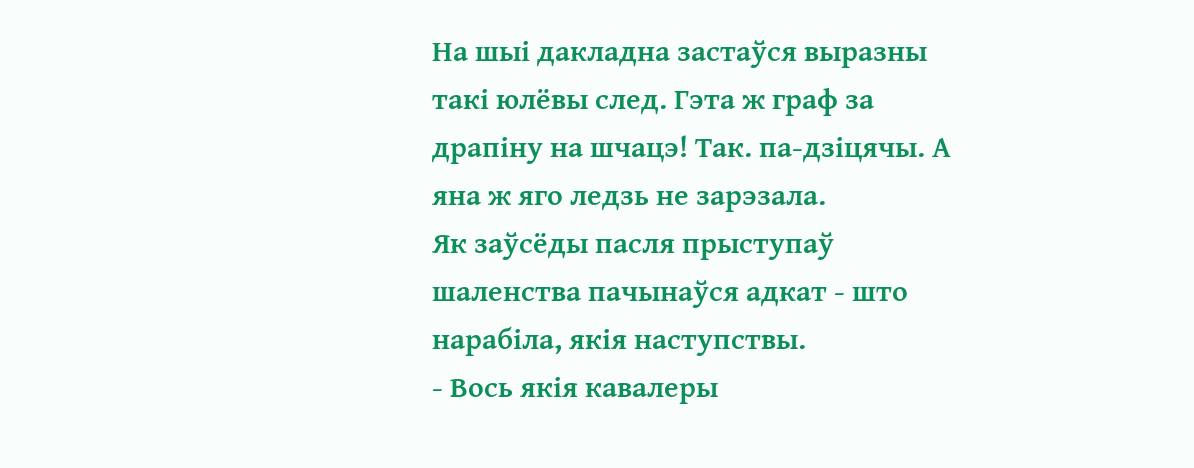На шыі дакладна застаўся выразны такі юлёвы след. Гэта ж граф за драпіну на шчацэ! Так. па-дзіцячы. А яна ж яго ледзь не зарэзала.
Як заўсёды пасля прыступаў шаленства пачынаўся адкат - што нарабіла, якія наступствы.
- Вось якія кавалеры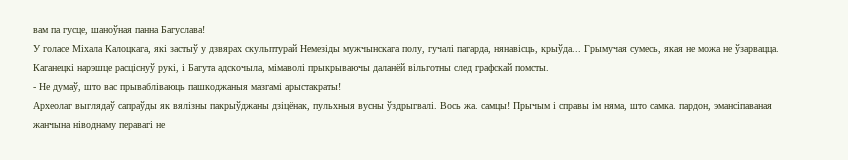вам па гусце, шаноўная панна Багуслава!
У голасе Міхала Калоцкага, які застыў у дзвярах скульптурай Немезіды мужчынскага полу, гучалі пагарда, нянавісць, крыўда... Грымучая сумесь, якая не можа не ўзарвацца.
Каганецкі нарэшце расціснуў рукі, і Багута адскочыла, мімаволі прыкрываючы даланёй вільготны след графскай помсты.
- Не думаў, што вас прывабліваюць пашкоджаныя мазгамі арыстакраты!
Археолаг выглядаў сапраўды як вялізны пакрыўджаны дзіцёнак, пульхныя вусны ўздрыгвалі. Вось жа. самцы! Прычым і справы ім няма, што самка. пардон, эмансіпаваная жанчына ніводнаму перавагі не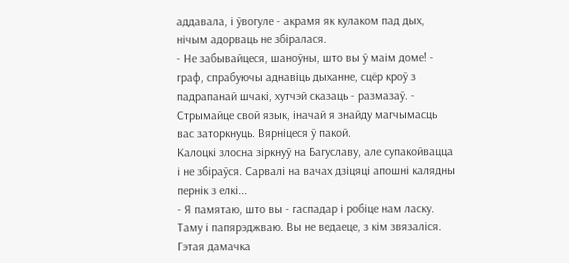аддавала, і ўвогуле - акрамя як кулаком пад дых, нічым адорваць не збіралася.
- Не забывайцеся, шаноўны, што вы ў маім доме! - граф, спрабуючы аднавіць дыханне, сцёр кроў з падрапанай шчакі, хутчэй сказаць - размазаў. - Стрымайце свой язык, іначай я знайду магчымасць вас заторкнуць. Вярніцеся ў пакой.
Калоцкі злосна зіркнуў на Багуславу, але супакойвацца і не збіраўся. Сарвалі на вачах дзіцяці апошні калядны пернік з елкі...
- Я памятаю, што вы - гаспадар і робіце нам ласку. Таму і папярэджваю. Вы не ведаеце, з кім звязаліся. Гэтая дамачка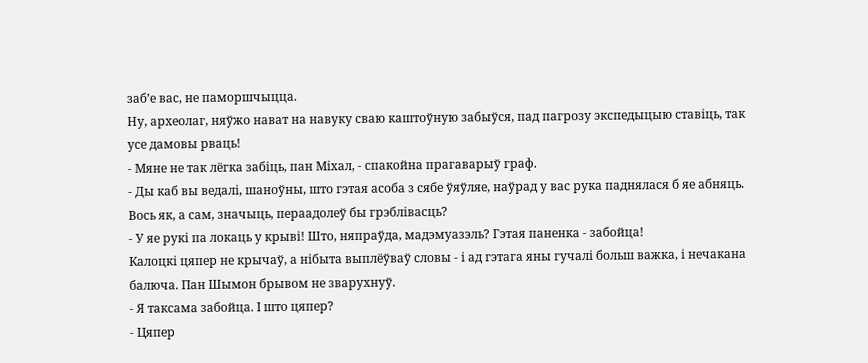заб’е вас, не паморшчыцца.
Ну, археолаг, няўжо нават на навуку сваю каштоўную забыўся, пад пагрозу экспедыцыю ставіць, так усе дамовы рваць!
- Мяне не так лёгка забіць, пан Міхал, - спакойна прагаварыў граф.
- Ды каб вы ведалі, шаноўны, што гэтая асоба з сябе ўяўляе, наўрад у вас рука паднялася б яе абняць.
Вось як, а сам, значыць, пераадолеў бы грэблівасць?
- У яе рукі па локаць у крыві! Што, няпраўда, мадэмуазэль? Гэтая паненка - забойца!
Калоцкі цяпер не крычаў, а нібыта выплёўваў словы - і ад гэтага яны гучалі больш важка, і нечакана балюча. Пан Шымон брывом не зварухнуў.
- Я таксама забойца. І што цяпер?
- Цяпер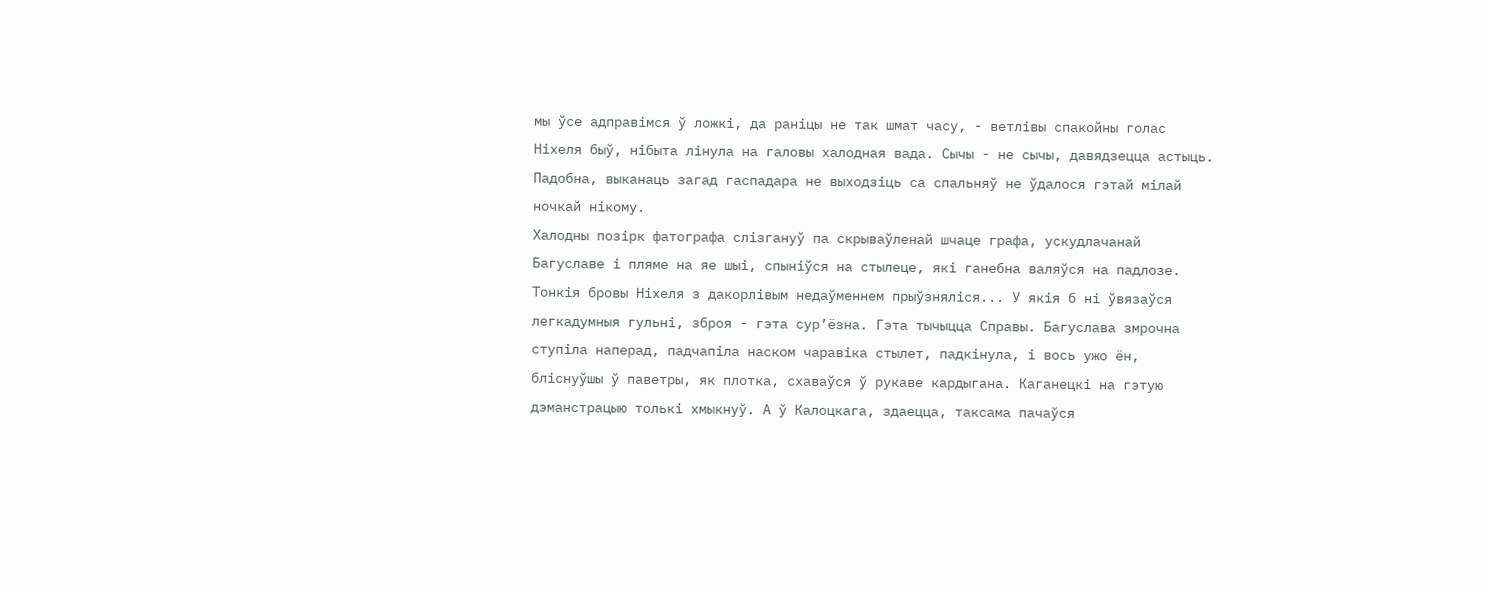мы ўсе адправімся ў ложкі, да раніцы не так шмат часу, - ветлівы спакойны голас Ніхеля быў, нібыта лінула на галовы халодная вада. Сычы - не сычы, давядзецца астыць.
Падобна, выканаць загад гаспадара не выходзіць са спальняў не ўдалося гэтай мілай ночкай нікому.
Халодны позірк фатографа слізгануў па скрываўленай шчаце графа, ускудлачанай Багуславе і пляме на яе шыі, спыніўся на стылеце, які ганебна валяўся на падлозе. Тонкія бровы Ніхеля з дакорлівым недаўменнем прыўзняліся... У якія б ні ўвязаўся легкадумныя гульні, зброя - гэта сур’ёзна. Гэта тычыцца Справы. Багуслава змрочна ступіла наперад, падчапіла наском чаравіка стылет, падкінула, і вось ужо ён, бліснуўшы ў паветры, як плотка, схаваўся ў рукаве кардыгана. Каганецкі на гэтую дэманстрацыю толькі хмыкнуў. А ў Калоцкага, здаецца, таксама пачаўся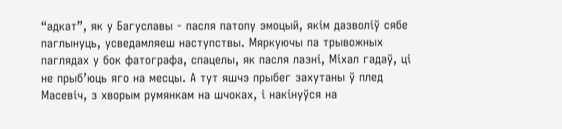“адкат”, як у Багуславы - пасля патопу эмоцый, якім дазволіў сябе паглынуць, усведамляеш наступствы. Мяркуючы па трывожных паглядах у бок фатографа, спацелы, як пасля лазні, Міхал гадаў, ці не прыб’юць яго на месцы. А тут яшчэ прыбег захутаны ў плед Масевіч, з хворым румянкам на шчоках, і накінуўся на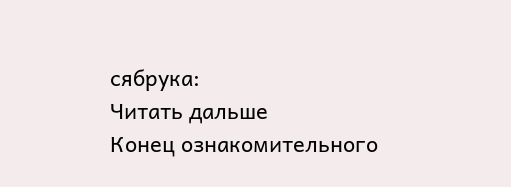сябрука:
Читать дальше
Конец ознакомительного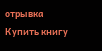отрывка
Купить книгу